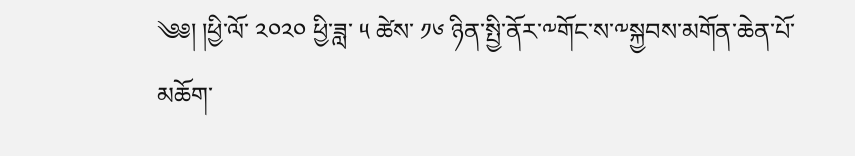༄༅། །ཕྱི་ལོ་ ༢༠༢༠ ཕྱི་ཟླ་ ༥ ཚེས་ ༡༦ ཉིན་སྤྱི་ནོར་༸གོང་ས་༸སྐྱབས་མགོན་ཆེན་པོ་མཆོག་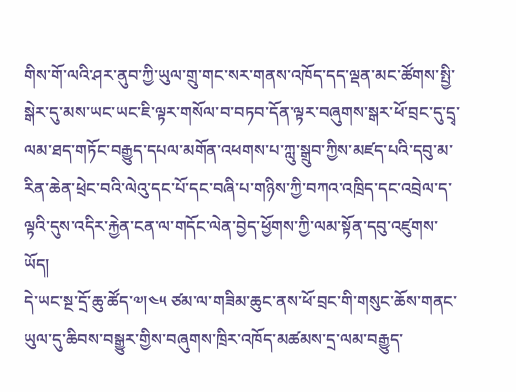གིས་གོ་ལའི་ཤར་ནུབ་ཀྱི་ཡུལ་གྲུ་གང་སར་གནས་འཁོད་དད་ལྡན་མང་ཚོགས་སྤྱི་སྒེར་དུ་མས་ཡང་ཡང་ཇི་ལྟར་གསོལ་བ་བཏབ་དོན་ལྟར་བཞུགས་སྒར་ཕོ་བྲང་དུ་དྲྭ་ལམ་ཐད་གཏོང་བརྒྱུད་དཔལ་མགོན་འཕགས་པ་ཀླུ་སྒྲུབ་ཀྱིས་མཛད་པའི་དབུ་མ་རིན་ཆེན་ཕྲེང་བའི་ལེའུ་དང་པོ་དང་བཞི་པ་གཉིས་ཀྱི་བཀའ་འཁྲིད་དང་འབྲེལ་ད་ལྟའི་དུས་འདིར་རྐྱེན་ངན་ལ་གདོང་ལེན་བྱེད་ཕྱོགས་ཀྱི་ལམ་སྟོན་དབུ་འཛུགས་ཡོད།
དེ་ཡང་སྔ་དྲོ་ཆུ་ཚོད་༧།༤༥ ཙམ་ལ་གཟིམ་ཆུང་ནས་ཕོ་བྲང་གི་གསུང་ཆོས་གནང་ཡུལ་དུ་ཆིབས་བསྒྱུར་གྱིས་བཞུགས་ཁྲིར་འཁོད་མཚམས་དྲ་ལམ་བརྒྱུད་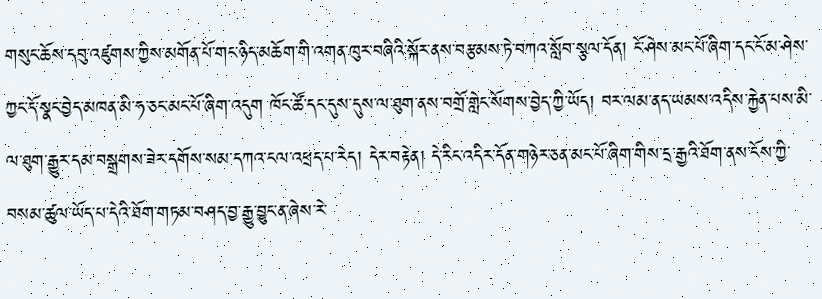གསུང་ཆོས་དབུ་འཛུགས་ཀྱིས་མགོན་པོ་གང་ཉིད་མཆོག་གི་འགན་ཁུར་བཞིའི་སྐོར་ནས་བརྩམས་ཏེ་བཀའ་སློབ་སྩལ་དོན། ངོ་ཤེས་མང་པོ་ཞིག་དང་ངོ་མ་ཤེས་ཀྱང་དོ་སྣང་བྱེད་མཁན་མི་ཧ་ཅང་མང་པོ་ཞིག་འདུག ཁོང་ཚོ་དང་དུས་དུས་ལ་ཐུག་ནས་བགྲོ་གླེང་སོགས་བྱེད་ཀྱི་ཡོད། བར་ལམ་ནད་ཡམས་འདིས་རྐྱེན་པས་མི་ལ་ཐུག་རྒྱུར་དམ་བསྒྲགས་ཟེར་དགོས་སམ་དཀའ་ངལ་འཕྲད་པ་རེད། དེར་བརྟེན། དེ་རིང་འདིར་དོན་གཉེར་ཅན་མང་པོ་ཞིག་གིས་དྲ་རྒྱའི་ཐོག་ནས་ངོས་ཀྱི་བསམ་ཚུལ་ཡོད་པ་དེའི་ཐོག་གཏམ་བཤད་བྱ་རྒྱུ་བྱུང་ན་ཞེས་རེ་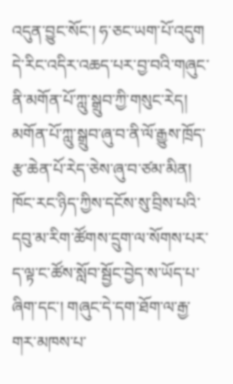འདུན་བྱུང་སོང་། ཧ་ཅང་ཡག་པོ་འདུག
དེ་རིང་འདིར་འཆད་པར་བྱ་བའི་གཞུང་ནི་མགོན་པོ་ཀླུ་སྒྲུབ་ཀྱི་གསུང་རེད། མགོན་པོ་ཀླུ་སྒྲུབ་ཞུ་བ་ནི་ལོ་རྒྱུས་ཁྲོད་རྩ་ཆེན་པོ་རེད་ཅེས་ཞུ་བ་ཙམ་མིན། ཁོང་རང་ཉིད་ཀྱིས་དངོས་སུ་བྲིས་པའི་དབུ་མ་རིག་ཚོགས་དྲུག་ལ་སོགས་པར་ད་ལྟ་ང་ཚོས་སློབ་སྦྱོང་བྱེད་ས་ཡོད་པ་ཞིག་དང་། གཞུང་དེ་དག་ཐོག་ལ་རྒྱ་གར་མཁས་པ་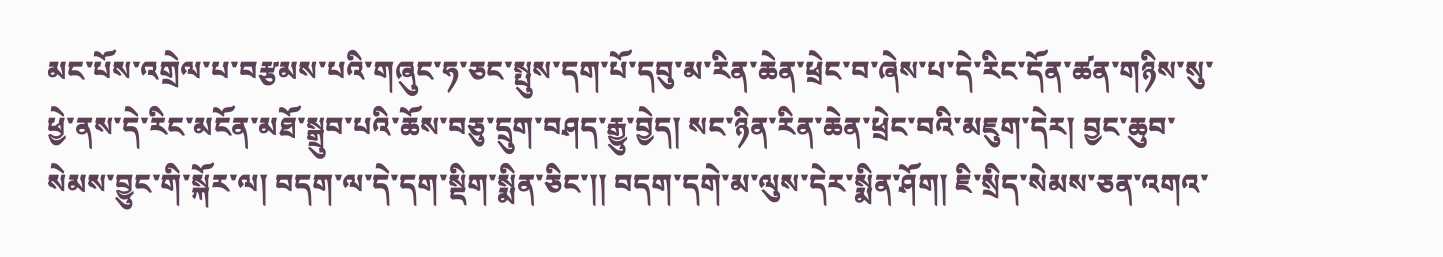མང་པོས་འགྲེལ་པ་བརྩམས་པའི་གཞུང་ཧ་ཅང་སྤུས་དག་པོ་དབུ་མ་རིན་ཆེན་ཕྲེང་བ་ཞེས་པ་དེ་རིང་དོན་ཚན་གཉིས་སུ་ཕྱེ་ནས་དེ་རིང་མངོན་མཐོ་སྒྲུབ་པའི་ཆོས་བཅུ་དྲུག་བཤད་རྒྱུ་བྱེད། སང་ཉིན་རིན་ཆེན་ཕྲེང་བའི་མཇུག་དེར། བྱང་ཆུབ་སེམས་བྱུང་གི་སྐོར་ལ། བདག་ལ་དེ་དག་སྡིག་སྨིན་ཅིང་།། བདག་དགེ་མ་ལུས་དེར་སྨིན་ཤོག། ཇི་སྲིད་སེམས་ཅན་འགའ་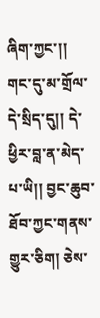ཞིག་ཀྱང་།། གང་དུ་མ་གྲོལ་དེ་སྲིད་དུ།། དེ་ཕྱིར་བླ་ན་མེད་པ་ཡི།། བྱང་ཆུབ་ཐོབ་ཀྱང་གནས་གྱུར་ཅིག། ཅེས་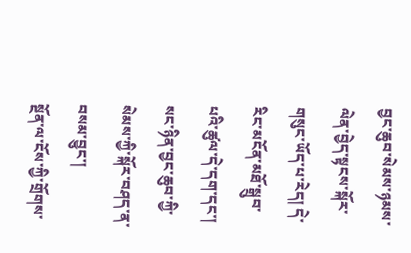བྱང་ཆུབ་སེམས་ཉམས་ལེན་བྱེད་སྟངས་སྐོར་གསུང་ཡོད་པ་རེད། དེ་རིང་མངོན་མཐོ་སྒྲུབ་པའི་ཚུལ་དེ་དག་དང་། སང་ཉིན་བྱང་ཆུབ་ཀྱི་སེམས་ཀྱི་སྐོར་བཤད་ན་བསམ་བྱུང་།
སྔོན་ལ་ངོས་ཀྱི་གྲོགས་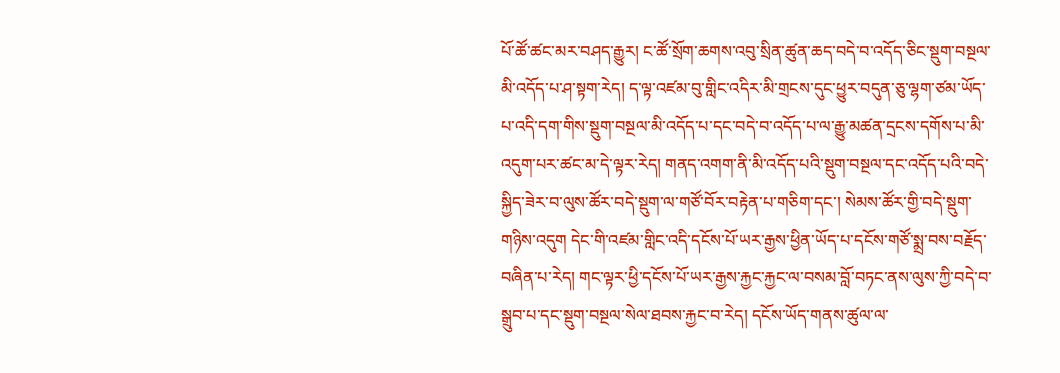པོ་ཚོ་ཚང་མར་བཤད་རྒྱུར། ང་ཚོ་སྲོག་ཆགས་འབུ་སྲིན་ཚུན་ཆད་བདེ་བ་འདོད་ཅིང་སྡུག་བསྔལ་མི་འདོད་པ་ཤ་སྟག་རེད། ད་ལྟ་འཛམ་བུ་གླིང་འདིར་མི་གྲངས་དུང་ཕྱུར་བདུན་ཅུ་ལྷག་ཙམ་ཡོད་པ་འདི་དག་གིས་སྡུག་བསྔལ་མི་འདོད་པ་དང་བདེ་བ་འདོད་པ་ལ་རྒྱུ་མཚན་དྲངས་དགོས་པ་མི་འདུག་པར་ཚང་མ་དེ་ལྟར་རེད། གནད་འགག་ནི་མི་འདོད་པའི་སྡུག་བསྔལ་དང་འདོད་པའི་བདེ་སྐྱིད་ཟེར་བ་ལུས་ཚོར་བདེ་སྡུག་ལ་གཙོ་བོར་བརྟེན་པ་གཅིག་དང་། སེམས་ཚོར་གྱི་བདེ་སྡུག་གཉིས་འདུག དེང་གི་འཛམ་གླིང་འདི་དངོས་པོ་ཡར་རྒྱས་ཕྱིན་ཡོད་པ་དངོས་གཙོ་སྨྲ་བས་བརྗོད་བཞིན་པ་རེད། གང་ལྟར་ཕྱི་དངོས་པོ་ཡར་རྒྱས་རྐྱང་རྐྱང་ལ་བསམ་བློ་བཏང་ནས་ལུས་ཀྱི་བདེ་བ་སྒྲུབ་པ་དང་སྡུག་བསྔལ་སེལ་ཐབས་རྐྱང་བ་རེད། དངོས་ཡོད་གནས་ཚུལ་ལ་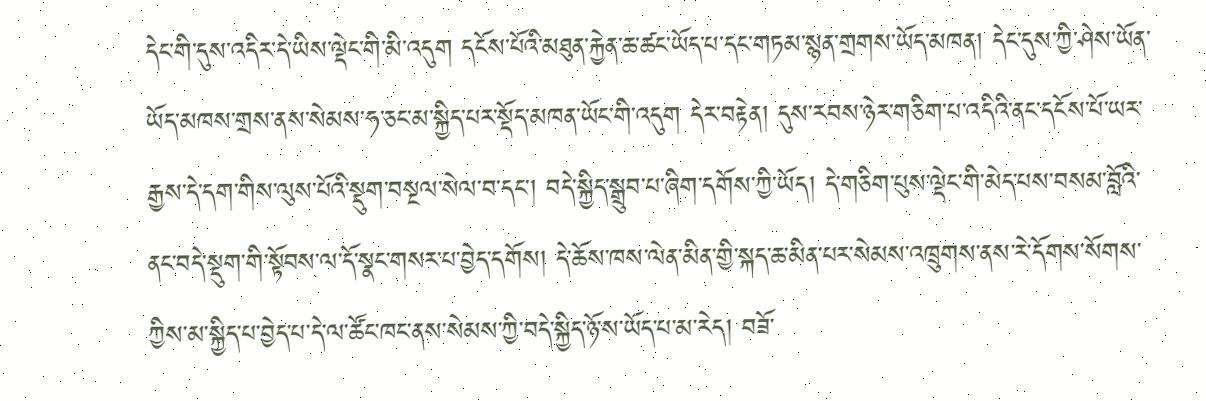དེང་གི་དུས་འདིར་དེ་ཡིས་ལྡེང་གི་མི་འདུག དངོས་པོའི་མཐུན་རྐྱེན་ཆ་ཚང་ཡོད་པ་དང་གཏམ་སྙན་གྲགས་ཡོད་མཁན། དེང་དུས་ཀྱི་ཤེས་ཡོན་ཡོད་མཁས་གྲས་ནས་སེམས་ཧ་ཅང་མ་སྐྱིད་པར་སྡོད་མཁན་ཡོང་གི་འདུག དེར་བརྟེན། དུས་རབས་ཉེར་གཅིག་པ་འདིའི་ནང་དངོས་པོ་ཡར་རྒྱས་དེ་དག་གིས་ལུས་པོའི་སྡུག་བསྔལ་སེལ་བ་དང་། བདེ་སྐྱིད་སྒྲུབ་པ་ཞིག་དགོས་ཀྱི་ཡོད། དེ་གཅིག་པུས་ལྡེང་གི་མེད་པས་བསམ་བློའི་ནང་བདེ་སྡུག་གི་སྟོབས་ལ་དོ་སྣང་གསར་པ་བྱེད་དགོས། དེ་ཆོས་ཁས་ལེན་མིན་གྱི་སྐད་ཆ་མིན་པར་སེམས་འཁྲུགས་ནས་རེ་དོགས་སོགས་ཀྱིས་མ་སྐྱིད་པ་བྱེད་པ་དེ་ལ་ཚོང་ཁང་ནས་སེམས་ཀྱི་བདེ་སྐྱིད་ཉོ་ས་ཡོད་པ་མ་རེད། བཟོ་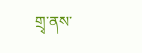གྲྭ་ནས་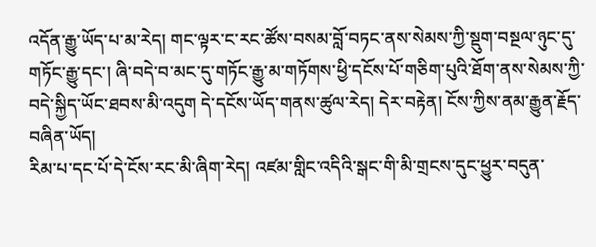འདོན་རྒྱུ་ཡོད་པ་མ་རེད། གང་ལྟར་ང་རང་ཚོས་བསམ་བློ་བཏང་ནས་སེམས་ཀྱི་སྡུག་བསྔལ་ཉུང་དུ་གཏོང་རྒྱུ་དང་། ཞི་བདེ་བ་མང་དུ་གཏོང་རྒྱུ་མ་གཏོགས་ཕྱི་དངོས་པོ་གཅིག་པུའི་ཐོག་ནས་སེམས་ཀྱི་བདེ་སྐྱིད་ཡོང་ཐབས་མི་འདུག དེ་དངོས་ཡོད་གནས་ཚུལ་རེད། དེར་བརྟེན། ངོས་ཀྱིས་ནམ་རྒྱུན་རྗོད་བཞིན་ཡོད།
རིམ་པ་དང་པོ་དེ་ངོས་རང་མི་ཞིག་རེད། འཛམ་གླིང་འདིའི་སྒང་གི་མི་གྲངས་དུང་ཕྱུར་བདུན་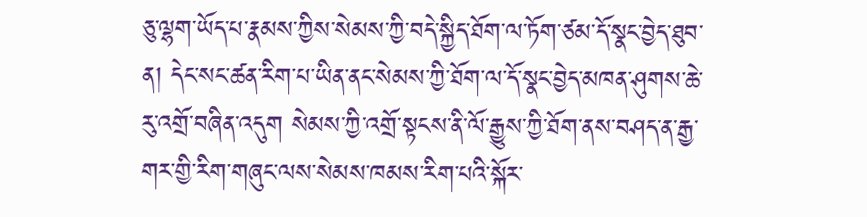ཅུ་ལྷག་ཡོད་པ་རྣམས་ཀྱིས་སེམས་ཀྱི་བདེ་སྐྱིད་ཐོག་ལ་ཏོག་ཙམ་དོ་སྣང་བྱེད་ཐུབ་ན། དེང་སང་ཚན་རིག་པ་ཡིན་ནང་སེམས་ཀྱི་ཐོག་ལ་དོ་སྣང་བྱེད་མཁན་ཤུགས་ཆེ་རུ་འགྲོ་བཞིན་འདུག སེམས་ཀྱི་འགྲོ་སྟངས་ནི་ལོ་རྒྱུས་ཀྱི་ཐོག་ནས་བཤད་ན་རྒྱ་གར་གྱི་རིག་གཞུང་ལས་སེམས་ཁམས་རིག་པའི་སྐོར་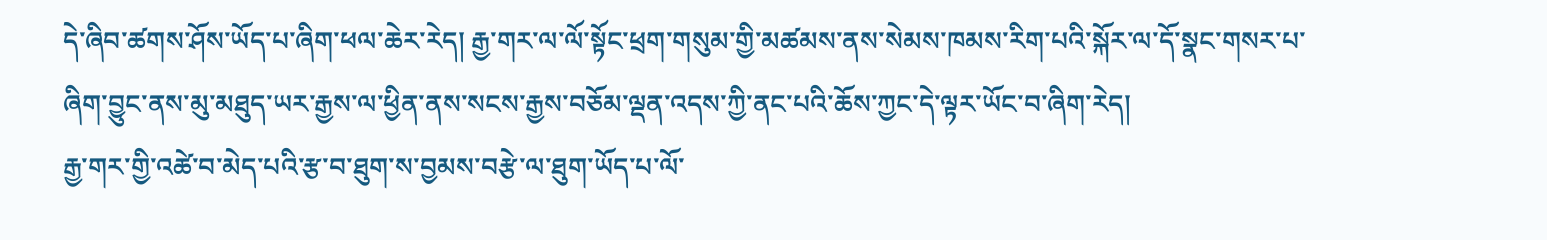དེ་ཞིབ་ཚགས་ཤོས་ཡོད་པ་ཞིག་ཕལ་ཆེར་རེད། རྒྱ་གར་ལ་ལོ་སྟོང་ཕྲག་གསུམ་གྱི་མཚམས་ནས་སེམས་ཁམས་རིག་པའི་སྐོར་ལ་དོ་སྣང་གསར་པ་ཞིག་བྱུང་ནས་མུ་མཐུད་ཡར་རྒྱས་ལ་ཕྱིན་ནས་སངས་རྒྱས་བཅོམ་ལྡན་འདས་ཀྱི་ནང་པའི་ཆོས་ཀྱང་དེ་ལྟར་ཡོང་བ་ཞིག་རེད།
རྒྱ་གར་གྱི་འཚེ་བ་མེད་པའི་རྩ་བ་ཐུག་ས་བྱམས་བརྩེ་ལ་ཐུག་ཡོད་པ་ལོ་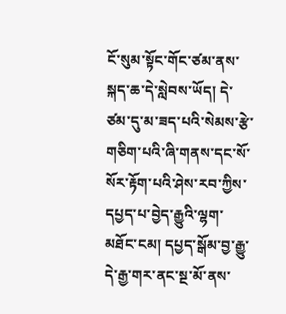ངོ་སུམ་སྟོང་གོང་ཙམ་ནས་སྐད་ཆ་དེ་སླེབས་ཡོད། དེ་ཙམ་དུ་མ་ཟད་པའི་སེམས་རྩེ་གཅིག་པའི་ཞི་གནས་དང་སོ་སོར་རྟོག་པའི་ཤེས་རབ་ཀྱིས་དཔྱད་པ་བྱེད་རྒྱུའི་ལྷག་མཐོང་ངམ། དཔྱད་སྒོམ་བྱ་རྒྱུ་དེ་རྒྱ་གར་ནང་སྔ་མོ་ནས་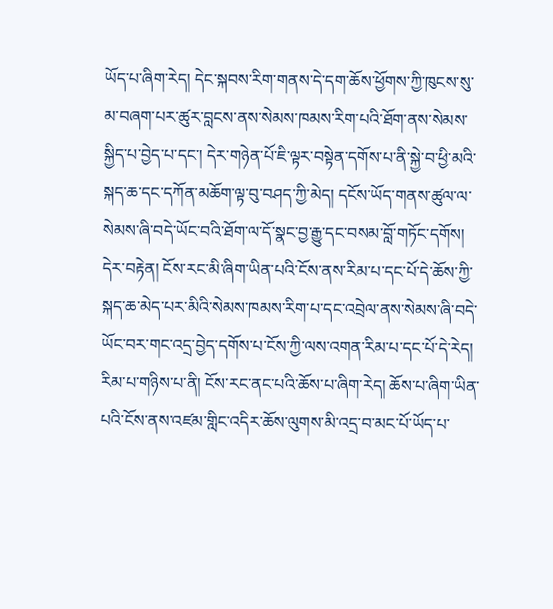ཡོད་པ་ཞིག་རེད། དེང་སྐབས་རིག་གནས་དེ་དག་ཆོས་ཕྱོགས་ཀྱི་ཁུངས་སུ་མ་བཞག་པར་ཚུར་བླངས་ནས་སེམས་ཁམས་རིག་པའི་ཐོག་ནས་སེམས་སྐྱིད་པ་བྱེད་པ་དང་། དེར་གཉེན་པོ་ཇི་ལྟར་བསྟེན་དགོས་པ་ནི་སྐྱེ་བ་ཕྱི་མའི་སྐད་ཆ་དང་དཀོན་མཆོག་ལྟ་བུ་བཤད་ཀྱི་མེད། དངོས་ཡོད་གནས་ཚུལ་ལ་སེམས་ཞི་བདེ་ཡོང་བའི་ཐོག་ལ་དོ་སྣང་བྱ་རྒྱུ་དང་བསམ་བློ་གཏོང་དགོས། དེར་བརྟེན། ངོས་རང་མི་ཞིག་ཡིན་པའི་ངོས་ནས་རིམ་པ་དང་པོ་དེ་ཆོས་ཀྱི་སྐད་ཆ་མེད་པར་མིའི་སེམས་ཁམས་རིག་པ་དང་འབྲེལ་ནས་སེམས་ཞི་བདེ་ཡོང་བར་གང་འདྲ་བྱེད་དགོས་པ་ངོས་ཀྱི་ལས་འགན་རིམ་པ་དང་པོ་དེ་རེད།
རིམ་པ་གཉིས་པ་ནི། ངོས་རང་ནང་པའི་ཆོས་པ་ཞིག་རེད། ཆོས་པ་ཞིག་ཡིན་པའི་ངོས་ནས་འཛམ་གླིང་འདིར་ཆོས་ལུགས་མི་འདྲ་བ་མང་པོ་ཡོད་པ་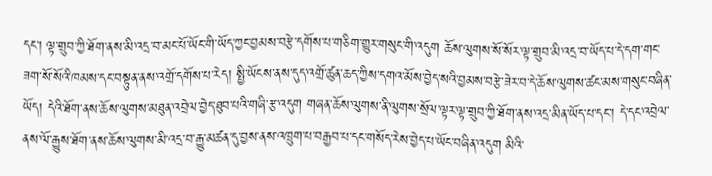དང་། ལྟ་གྲུབ་ཀྱི་ཐོག་ནས་མི་འདྲ་བ་མང་པོ་ཡོང་གི་ཡོད་ཀྱང་བྱམས་བརྩེ་དགོས་པ་གཅིག་གྱུར་གསུང་གི་འདུག ཆོས་ལུགས་སོ་སོར་ལྟ་གྲུབ་མི་འདྲ་བ་ཡོད་པ་དེ་དག་གང་ཟག་སོ་སོའི་ཁམས་དང་བསྟུན་ནས་འགྲོ་དགོས་པ་རེད། སྤྱི་ཡོངས་ནས་དུད་འགྲོ་ཚུན་ཆད་ཀྱིས་དགའ་མོས་བྱེད་སའི་བྱམས་བརྩེ་ཟེར་བ་དེ་ཆོས་ལུགས་ཚང་མས་གསུང་བཞིན་ཡོད། དེའི་ཐོག་ནས་ཆོས་ལུགས་མཐུན་འབྲེལ་བྱེད་ཐུབ་པའི་གཞི་རྩ་འདུག གཞན་ཆོས་ལུགས་ནི་ལུགས་སྲོལ་ལྟར་ལྟ་གྲུབ་ཀྱི་ཐོག་ནས་འདྲ་མིན་ཡོད་པ་དང་། དེ་དང་འབྲེལ་ནས་ལོ་རྒྱུས་ཐོག་ནས་ཆོས་ལུགས་མི་འདྲ་བ་རྒྱུ་མཚན་དུ་བྱས་ནས་འཁྲུག་པ་བརྒྱབ་པ་དང་གསོད་རེས་བྱེད་པ་ཡོང་བཞིན་འདུག མིའི་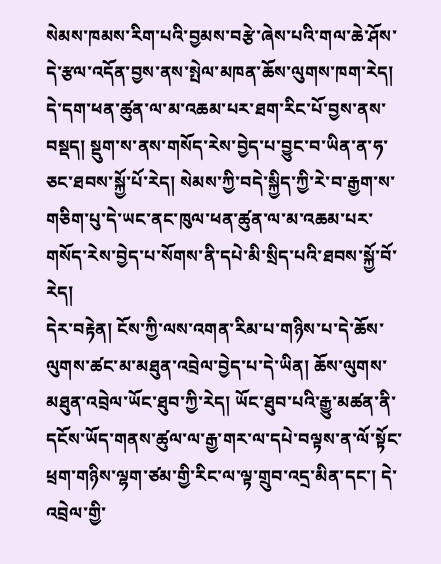སེམས་ཁམས་རིག་པའི་བྱམས་བརྩེ་ཞེས་པའི་གལ་ཆེ་ཤོས་དེ་རྩལ་འདོན་བྱས་ནས་སྤེལ་མཁན་ཆོས་ལུགས་ཁག་རེད། དེ་དག་ཕན་ཚུན་ལ་མ་འཆམ་པར་ཐག་རིང་པོ་བྱས་ནས་བསྡད། སྡུག་ས་ནས་གསོད་རེས་བྱེད་པ་བྱུང་བ་ཡིན་ན་ཧ་ཅང་ཐབས་སྐྱོ་པོ་རེད། སེམས་ཀྱི་བདེ་སྐྱིད་ཀྱི་རེ་བ་རྒྱག་ས་གཅིག་པུ་དེ་ཡང་ནང་ཁུལ་ཕན་ཚུན་ལ་མ་འཆམ་པར་གསོད་རེས་བྱེད་པ་སོགས་ནི་དཔེ་མི་སྲིད་པའི་ཐབས་སྐྱོ་བོ་རེད།
དེར་བརྟེན། ངོས་ཀྱི་ལས་འགན་རིམ་པ་གཉིས་པ་དེ་ཆོས་ལུགས་ཚང་མ་མཐུན་འབྲེལ་བྱེད་པ་དེ་ཡིན། ཆོས་ལུགས་མཐུན་འབྲེལ་ཡོང་ཐུབ་ཀྱི་རེད། ཡོང་ཐུབ་པའི་རྒྱུ་མཚན་ནི་དངོས་ཡོད་གནས་ཚུལ་ལ་རྒྱ་གར་ལ་དཔེ་བལྟས་ན་ལོ་སྟོང་ཕྲག་གཉིས་ལྷག་ཙམ་གྱི་རིང་ལ་ལྟ་གྲུབ་འདྲ་མིན་དང་། དེ་འབྲེལ་གྱི་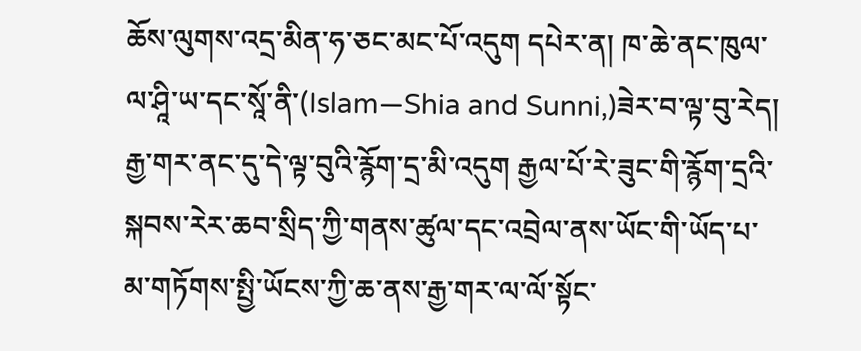ཆོས་ལུགས་འདྲ་མིན་ཧ་ཅང་མང་པོ་འདུག དཔེར་ན། ཁ་ཆེ་ནང་ཁུལ་ལ་ཤཱི་ཡ་དང་སཱོ་ནི་(Islam—Shia and Sunni,)ཟེར་བ་ལྟ་བུ་རེད། རྒྱ་གར་ནང་དུ་དེ་ལྟ་བུའི་རྙོག་དྲ་མི་འདུག རྒྱལ་པོ་རེ་ཟུང་གི་རྙོག་དྲའི་སྐབས་རེར་ཆབ་སྲིད་ཀྱི་གནས་ཚུལ་དང་འབྲེལ་ནས་ཡོང་གི་ཡོད་པ་མ་གཏོགས་སྤྱི་ཡོངས་ཀྱི་ཆ་ནས་རྒྱ་གར་ལ་ལོ་སྟོང་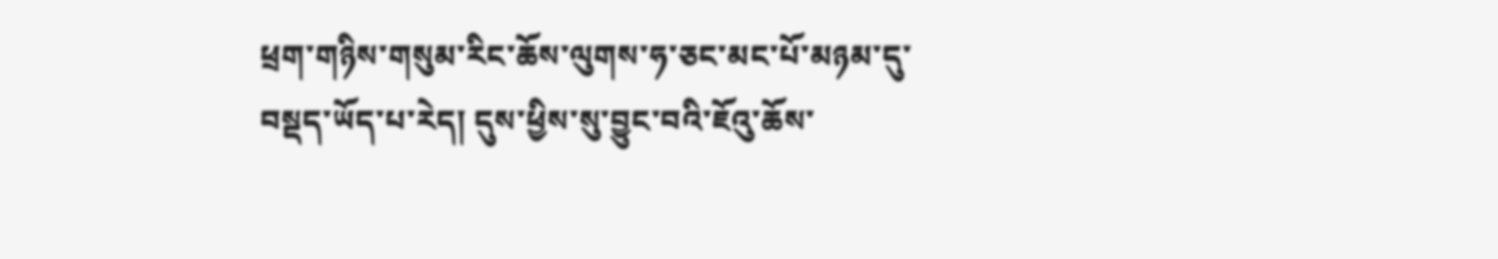ཕྲག་གཉིས་གསུམ་རིང་ཆོས་ལུགས་ཧ་ཅང་མང་པོ་མཉམ་དུ་བསྡད་ཡོད་པ་རེད། དུས་ཕྱིས་སུ་བྱུང་བའི་ཇོའུ་ཆོས་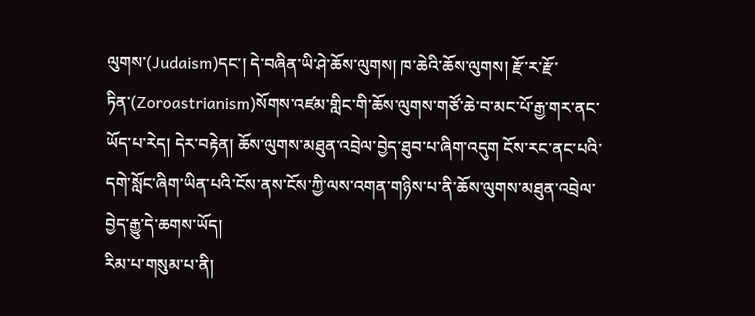ལུགས་(Judaism)དང་། དེ་བཞིན་ཡི་ཤེ་ཆོས་ལུགས། ཁ་ཆེའི་ཆོས་ལུགས། རྫོ་ར་རྫོ་ཏིན་(Zoroastrianism)སོགས་འཛམ་གླིང་གི་ཆོས་ལུགས་གཙོ་ཆེ་བ་མང་པོ་རྒྱ་གར་ནང་ཡོད་པ་རེད། དེར་བརྟེན། ཆོས་ལུགས་མཐུན་འབྲེལ་བྱེད་ཐུབ་པ་ཞིག་འདུག ངོས་རང་ནང་པའི་དགེ་སློང་ཞིག་ཡིན་པའི་ངོས་ནས་ངོས་ཀྱི་ལས་འགན་གཉིས་པ་ནི་ཆོས་ལུགས་མཐུན་འབྲེལ་བྱེད་རྒྱུ་དེ་ཆགས་ཡོད།
རིམ་པ་གསུམ་པ་ནི།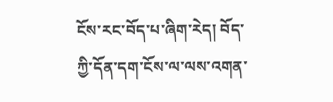ངོས་རང་བོད་པ་ཞིག་རེད། བོད་ཀྱི་དོན་དག་ངོས་ལ་ལས་འགན་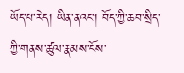ཡོད་པ་རེད། ཡིན་ནའང་། བོད་ཀྱི་ཆབ་སྲིད་ཀྱི་གནས་ཚུལ་རྣམས་ངོས་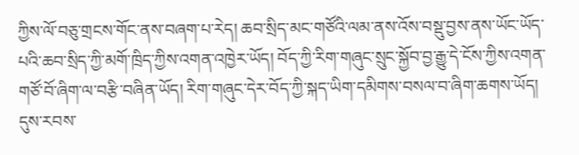ཀྱིས་ལོ་བཅུ་གྲངས་གོང་ནས་བཞག་པ་རེད། ཆབ་སྲིད་མང་གཙོའི་ལམ་ནས་འོས་བསྡུ་བྱས་ནས་ཡོང་ཡོད་པའི་ཆབ་སྲིད་ཀྱི་མགོ་ཁྲིད་ཀྱིས་འགན་འཁྱེར་ཡོད། བོད་ཀྱི་རིག་གཞུང་སྲུང་སྐྱོབ་བྱ་རྒྱུ་དེ་ངོས་ཀྱིས་འགན་གཙོ་བོ་ཞིག་ལ་བརྩི་བཞིན་ཡོད། རིག་གཞུང་དེར་བོད་ཀྱི་སྐད་ཡིག་དམིགས་བསལ་བ་ཞིག་ཆགས་ཡོད། དུས་རབས་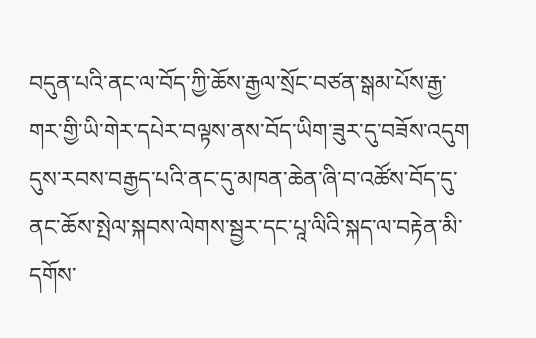བདུན་པའི་ནང་ལ་བོད་ཀྱི་ཆོས་རྒྱལ་སྲོང་བཙན་སྒམ་པོས་རྒྱ་གར་གྱི་ཡི་གེར་དཔེར་བལྟས་ནས་བོད་ཡིག་ཟུར་དུ་བཟོས་འདུག དུས་རབས་བརྒྱད་པའི་ནང་དུ་མཁན་ཆེན་ཞི་བ་འཚོས་བོད་དུ་ནང་ཆོས་སྤེལ་སྐབས་ལེགས་སྦྱར་དང་པཱ་ལིའི་སྐད་ལ་བརྟེན་མི་དགོས་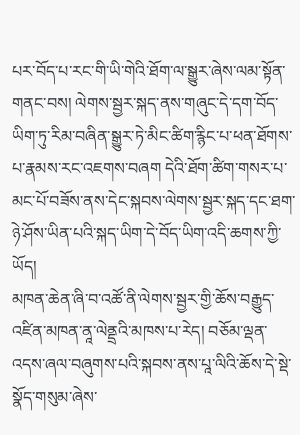པར་བོད་པ་རང་གི་ཡི་གེའི་ཐོག་ལ་སྒྱུར་ཞེས་ལམ་སྟོན་གནང་བས། ལེགས་སྦྱར་སྐད་ནས་གཞུང་དེ་དག་བོད་ཡིག་ཏུ་རིམ་བཞིན་སྒྱུར་ཏེ་མིང་ཚིག་རྙིང་པ་ཕན་ཐོགས་པ་རྣམས་རང་འཇགས་བཞག དེའི་ཐོག་ཚིག་གསར་པ་མང་པོ་བཟོས་ནས་དེང་སྐབས་ལེགས་སྦྱར་སྐད་དང་ཐག་ཉེ་ཤོས་ཡིན་པའི་སྐད་ཡིག་དེ་བོད་ཡིག་འདི་ཆགས་ཀྱི་ཡོད།
མཁན་ཆེན་ཞི་བ་འཚོ་ནི་ལེགས་སྦྱར་གྱི་ཆོས་བརྒྱུད་འཛིན་མཁན་ནཱ་ལེནྡྲའི་མཁས་པ་རེད། བཅོམ་ལྡན་འདས་ཞལ་བཞུགས་པའི་སྐབས་ནས་པཱ་ལིའི་ཆོས་དེ་སྡེ་སྣོད་གསུམ་ཞེས་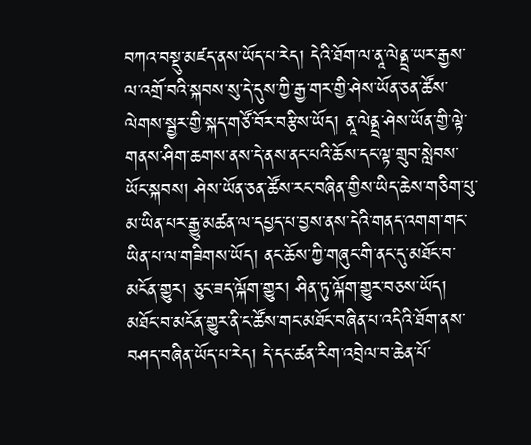བཀའ་བསྡུ་མཛད་ནས་ཡོད་པ་རེད། དེའི་ཐོག་ལ་ནཱ་ལེནྡྲ་ཡར་རྒྱས་ལ་འགྲོ་བའི་སྐབས་སུ་དེ་དུས་ཀྱི་རྒྱ་གར་གྱི་ཤེས་ཡོན་ཅན་ཚོས་ལེགས་སྦྱར་གྱི་སྐད་གཙོ་བོར་བརྩིས་ཡོད། ནཱ་ལེནྡྲ་ཤེས་ཡོན་གྱི་ལྟེ་གནས་ཤིག་ཆགས་ནས་དེ་ནས་ནང་པའི་ཆོས་དང་ལྟ་གྲུབ་སླེབས་ཡོང་སྐབས། ཤེས་ཡོན་ཅན་ཚོས་རང་བཞིན་གྱིས་ཡིད་ཆེས་གཅིག་པུ་མ་ཡིན་པར་རྒྱུ་མཚན་ལ་དཔྱད་པ་བྱས་ནས་དེའི་གནད་འགག་གང་ཡིན་པ་ལ་གཟིགས་ཡོད། ནང་ཆོས་ཀྱི་གཞུང་གི་ནང་དུ་མཐོང་བ་མངོན་གྱུར། ཅུང་ཟད་ལྐོག་གྱུར། ཤིན་ཏུ་ལྐོག་གྱུར་བཅས་ཡོད། མཐོང་བ་མངོན་གྱུར་ནི་ང་ཚོས་གང་མཐོང་བཞིན་པ་འདིའི་ཐོག་ནས་བཤད་བཞིན་ཡོད་པ་རེད། དེ་དང་ཚན་རིག་འབྲེལ་བ་ཆེན་པོ་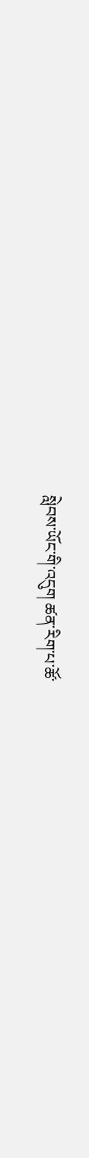སླེབས་ཡོང་གི་འདུག ཚན་རིག་པ་ཚོ་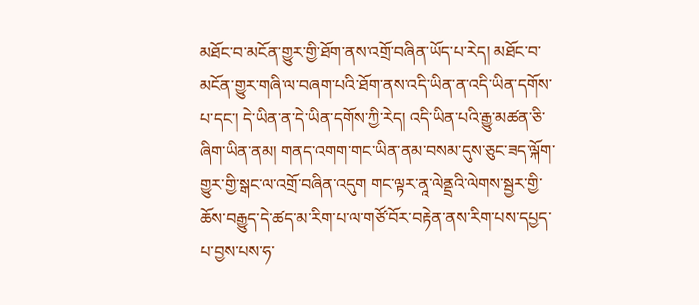མཐོང་བ་མངོན་གྱུར་གྱི་ཐོག་ནས་འགྲོ་བཞིན་ཡོད་པ་རེད། མཐོང་བ་མངོན་གྱུར་གཞི་ལ་བཞག་པའི་ཐོག་ནས་འདི་ཡིན་ན་འདི་ཡིན་དགོས་པ་དང་། དེ་ཡིན་ན་དེ་ཡིན་དགོས་ཀྱི་རེད། འདི་ཡིན་པའི་རྒྱུ་མཚན་ཅི་ཞིག་ཡིན་ནམ། གནད་འགག་གང་ཡིན་ནམ་བསམ་དུས་ཅུང་ཟད་ལྐོག་གྱུར་གྱི་སྒང་ལ་འགྲོ་བཞིན་འདུག གང་ལྟར་ནཱ་ལེནྡྲའི་ལེགས་སྦྱར་གྱི་ཆོས་བརྒྱུད་དེ་ཚད་མ་རིག་པ་ལ་གཙོ་བོར་བརྟེན་ནས་རིག་པས་དཔྱད་པ་བྱས་པས་ཧ་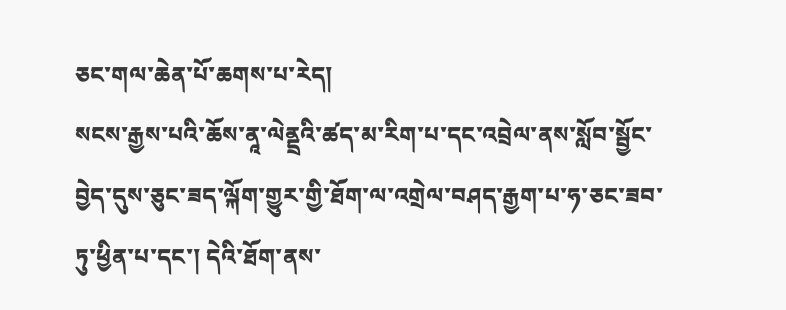ཅང་གལ་ཆེན་པོ་ཆགས་པ་རེད།
སངས་རྒྱས་པའི་ཆོས་ནཱ་ལེནྡྲའི་ཚད་མ་རིག་པ་དང་འབྲེལ་ནས་སློབ་སྦྱོང་བྱེད་དུས་ཅུང་ཟད་ལྐོག་གྱུར་གྱི་ཐོག་ལ་འགྲེལ་བཤད་རྒྱག་པ་ཧ་ཅང་ཟབ་ཏུ་ཕྱིན་པ་དང་། དེའི་ཐོག་ནས་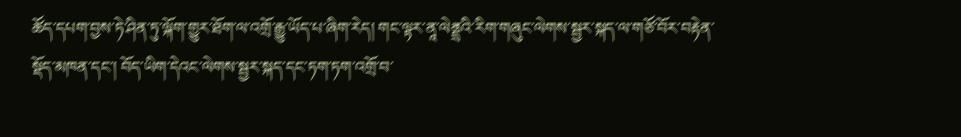ཚོད་དཔག་བྱས་ཏེ་ཤིན་ཏུ་ལྐོག་གྱུར་ཐོག་ལ་འགྲོ་རྒྱུ་ཡོད་པ་ཞིག་རེད། གང་ལྟར་ནཱ་ལེནྡྲའི་རིག་གཞུང་ལེགས་སྦྱར་སྐད་ལ་གཙོ་བོར་བརྟེན་སྡོད་མཁན་དང་། བོད་ཡིག་དེའང་ལེགས་སྦྱར་སྐད་དང་ཏག་ཏག་འགྲོ་བ་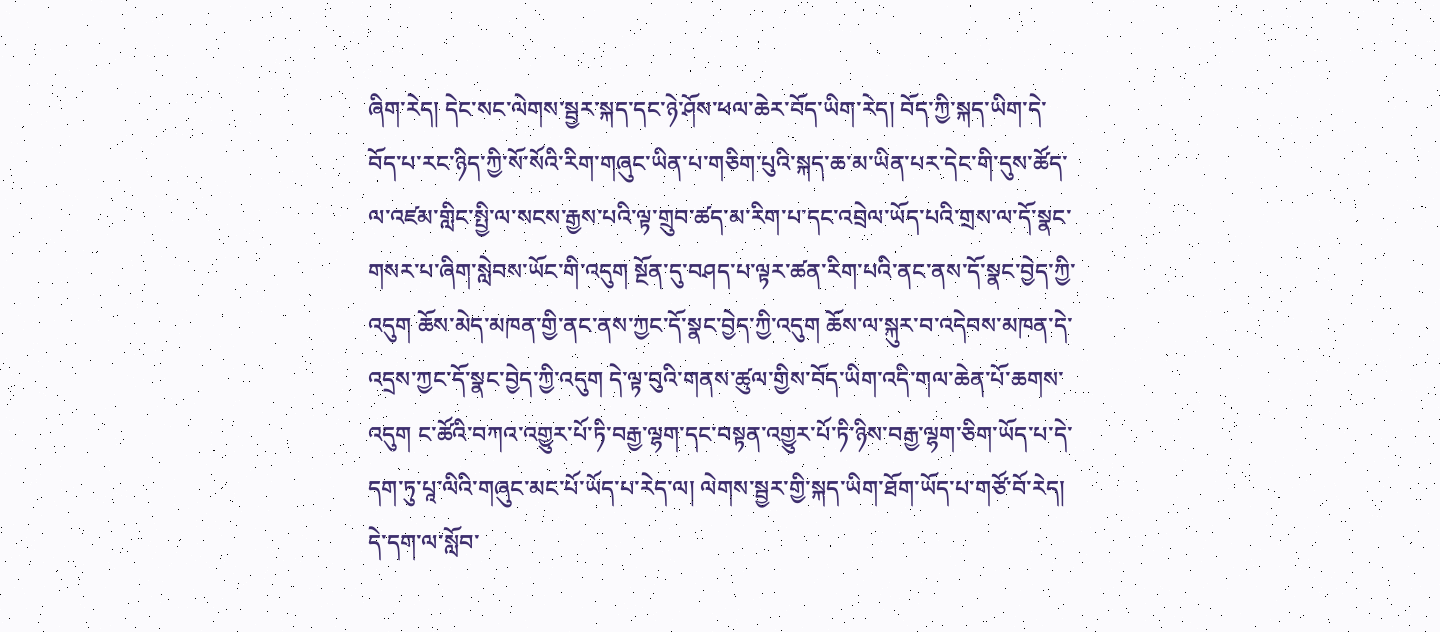ཞིག་རེད། དེང་སང་ལེགས་སྦྱར་སྐད་དང་ཉེ་ཤོས་ཕལ་ཆེར་བོད་ཡིག་རེད། བོད་ཀྱི་སྐད་ཡིག་དེ་བོད་པ་རང་ཉིད་ཀྱི་སོ་སོའི་རིག་གཞུང་ཡིན་པ་གཅིག་པུའི་སྐད་ཆ་མ་ཡིན་པར་དེང་གི་དུས་ཚོད་ལ་འཛམ་གླིང་སྤྱི་ལ་སངས་རྒྱས་པའི་ལྟ་གྲུབ་ཚད་མ་རིག་པ་དང་འབྲེལ་ཡོད་པའི་གྲས་ལ་དོ་སྣང་གསར་པ་ཞིག་སླེབས་ཡོང་གི་འདུག སྔོན་དུ་བཤད་པ་ལྟར་ཚན་རིག་པའི་ནང་ནས་དོ་སྣང་བྱེད་ཀྱི་འདུག ཆོས་མེད་མཁན་གྱི་ནང་ནས་ཀྱང་དོ་སྣང་བྱེད་ཀྱི་འདུག ཆོས་ལ་སྐུར་བ་འདེབས་མཁན་དེ་འདྲས་ཀྱང་དོ་སྣང་བྱེད་ཀྱི་འདུག དེ་ལྟ་བུའི་གནས་ཚུལ་གྱིས་བོད་ཡིག་འདི་གལ་ཆེན་པོ་ཆགས་འདུག ང་ཚོའི་བཀའ་འགྱུར་པོ་ཏི་བརྒྱ་ལྷག་དང་བསྟན་འགྱུར་པོ་ཏི་ཉིས་བརྒྱ་ལྷག་ཅིག་ཡོད་པ་དེ་དག་ཏུ་པཱ་ལིའི་གཞུང་མང་པོ་ཡོད་པ་རེད་ལ། ལེགས་སྦྱར་གྱི་སྐད་ཡིག་ཐོག་ཡོད་པ་གཙོ་བོ་རེད། དེ་དག་ལ་སློབ་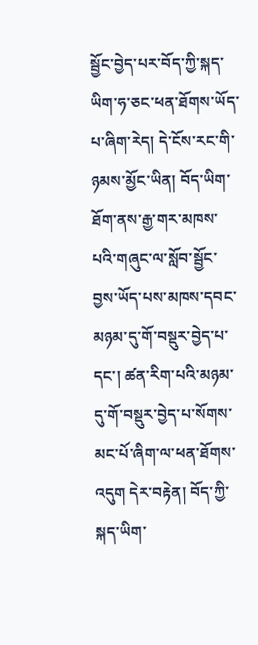སྦྱོང་བྱེད་པར་བོད་ཀྱི་སྐད་ཡིག་ཧ་ཅང་ཕན་ཐོགས་ཡོད་པ་ཞིག་རེད། དེ་ངོས་རང་གི་ཉམས་མྱོང་ཡིན། བོད་ཡིག་ཐོག་ནས་རྒྱ་གར་མཁས་པའི་གཞུང་ལ་སློབ་སྦྱོང་བྱས་ཡོད་པས་མཁས་དབང་མཉམ་དུ་གོ་བསྡུར་བྱེད་པ་དང་། ཚན་རིག་པའི་མཉམ་དུ་གོ་བསྡུར་བྱེད་པ་སོགས་མང་པོ་ཞིག་ལ་ཕན་ཐོགས་འདུག དེར་བརྟེན། བོད་ཀྱི་སྐད་ཡིག་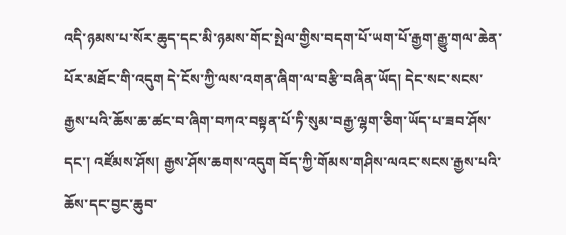འདི་ཉམས་པ་སོར་ཆུད་དང་མི་ཉམས་གོང་སྤེལ་གྱིས་བདག་པོ་ཡག་པོ་རྒྱག་རྒྱུ་གལ་ཆེན་པོར་མཐོང་གི་འདུག དེ་ངོས་ཀྱི་ལས་འགན་ཞིག་ལ་བརྩི་བཞིན་ཡོད། དེང་སང་སངས་རྒྱས་པའི་ཆོས་ཆ་ཚང་བ་ཞིག་བཀའ་བསྟན་པོ་ཏི་སུམ་བརྒྱ་ལྷག་ཅིག་ཡོད་པ་ཟབ་ཤོས་དང་། འཛོམས་ཤོས། རྒྱས་ཤོས་ཆགས་འདུག བོད་ཀྱི་གོམས་གཤིས་ལའང་སངས་རྒྱས་པའི་ཆོས་དང་བྱང་ཆུབ་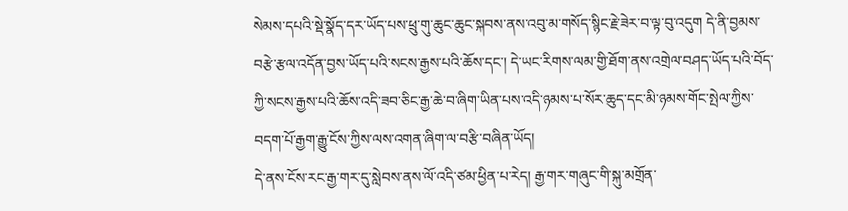སེམས་དཔའི་སྡེ་སྣོད་དར་ཡོད་པས་ཕྲུ་གུ་ཆུང་ཆུང་སྐབས་ནས་འབུ་མ་གསོད་སྙིང་རྗེ་ཟེར་བ་ལྟ་བུ་འདུག དེ་ནི་བྱམས་བརྩེ་རྩལ་འདོན་བྱས་ཡོད་པའི་སངས་རྒྱས་པའི་ཆོས་དང་། དེ་ཡང་རིགས་ལམ་གྱི་ཐོག་ནས་འགྲེལ་བཤད་ཡོད་པའི་བོད་ཀྱི་སངས་རྒྱས་པའི་ཆོས་འདི་ཟབ་ཅིང་རྒྱ་ཆེ་བ་ཞིག་ཡིན་པས་འདི་ཉམས་པ་སོར་ཆུད་དང་མི་ཉམས་གོང་སྤེལ་ཀྱིས་བདག་པོ་རྒྱག་རྒྱུ་ངོས་ཀྱིས་ལས་འགན་ཞིག་ལ་བརྩི་བཞིན་ཡོད།
དེ་ནས་ངོས་རང་རྒྱ་གར་དུ་སླེབས་ནས་ལོ་འདི་ཙམ་ཕྱིན་པ་རེད། རྒྱ་གར་གཞུང་གི་སྐུ་མགྲོན་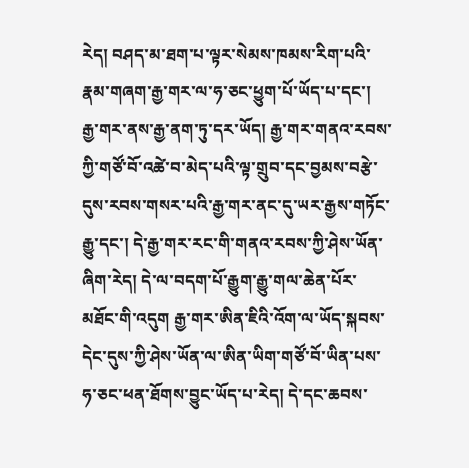རེད། བཤད་མ་ཐག་པ་ལྟར་སེམས་ཁམས་རིག་པའི་རྣམ་གཞག་རྒྱ་གར་ལ་ཧ་ཅང་ཕྱུག་པོ་ཡོད་པ་དང་། རྒྱ་གར་ནས་རྒྱ་ནག་ཏུ་དར་ཡོད། རྒྱ་གར་གནའ་རབས་ཀྱི་གཙོ་བོ་འཚེ་བ་མེད་པའི་ལྟ་གྲུབ་དང་བྱམས་བརྩེ་དུས་རབས་གསར་པའི་རྒྱ་གར་ནང་དུ་ཡར་རྒྱས་གཏོང་རྒྱུ་དང་། དེ་རྒྱ་གར་རང་གི་གནའ་རབས་ཀྱི་ཤེས་ཡོན་ཞིག་རེད། དེ་ལ་བདག་པོ་རྒྱུག་རྒྱུ་གལ་ཆེན་པོར་མཐོང་གི་འདུག རྒྱ་གར་ཨིན་ཇིའི་འོག་ལ་ཡོད་སྐབས་དེང་དུས་ཀྱི་ཤེས་ཡོན་ལ་ཨིན་ཡིག་གཙོ་བོ་ཡིན་པས་ཧ་ཅང་ཕན་ཐོགས་བྱུང་ཡོད་པ་རེད། དེ་དང་ཆབས་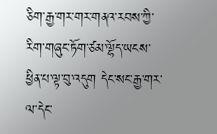ཅིག་རྒྱ་གར་གར་གནའ་རབས་ཀྱི་རིག་གཞུང་ཏོག་ཙམ་ལྷོད་ཡངས་ཕྱིན་པ་ལྟ་བུ་འདུག དེང་སང་རྒྱ་གར་ལ་དེང་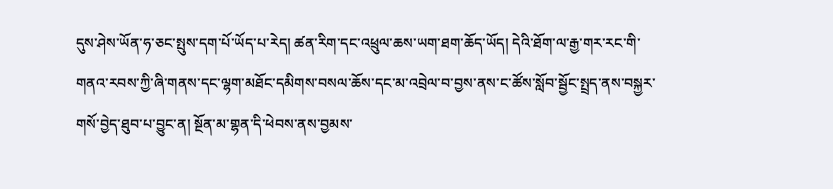དུས་ཤེས་ཡོན་ཧ་ཅང་སྤུས་དག་པོ་ཡོད་པ་རེད། ཚན་རིག་དང་འཕྲུལ་ཆས་ཡག་ཐག་ཆོད་ཡོད། དེའི་ཐོག་ལ་རྒྱ་གར་རང་གི་གནའ་རབས་ཀྱི་ཞི་གནས་དང་ལྷག་མཐོང་དམིགས་བསལ་ཆོས་དང་མ་འབྲེལ་བ་བྱས་ནས་ང་ཚོས་སློབ་སྦྱོང་སྤྲད་ནས་བསྐྱར་གསོ་བྱེད་ཐུབ་པ་བྱུང་ན། སྔོན་མ་གྷན་དི་ཕེབས་ནས་བྱམས་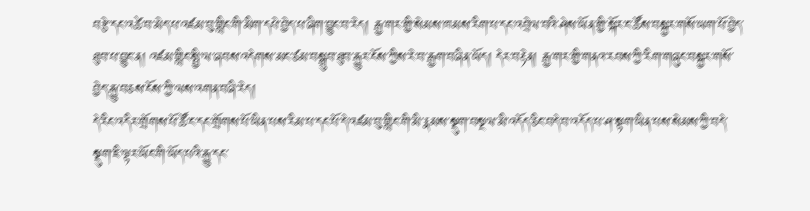བརྩེ་དང་འཚེ་བ་མེད་པ་འཛམ་བུ་གླིང་གི་མིག་དཔེ་བྱེད་པ་ཞིག་བྱུང་བ་རེད། རྒྱ་གར་གྱི་སེམས་ཁམས་རིག་པ་དང་འབྲེལ་བའི་ཤེས་ཡོན་གྱི་སྐོར་ང་ཚོས་བསྐྱར་གསོ་ཡག་པོ་བྱེད་ཐུབ་པ་བྱུང་ན། འཛམ་གླིང་སྤྱི་ལ་ཞབས་འདེགས་མང་ཙམ་བསྒྲུབ་ཐུབ་རྒྱུར་ངོས་ཀྱིས་རེ་བ་རྒྱག་བཞིན་ཡོད། དེར་བརྟེན། རྒྱ་གར་གྱི་གནའ་རབས་ཀྱི་རིག་གཞུང་བསྐྱར་གསོ་བྱེད་རྒྱུ་བཅས་ངོས་ཀྱི་ལས་འགན་བཞི་རེད།
དེ་རིང་འདིར་གྲོགས་པོ་ཚོ་ང་དང་གྲོགས་པོ་ཡིན་པས་རིམ་པ་དང་པོ་དེ་འཛམ་བུ་གླིང་གི་མི་རྣམས་སྡུག་བསྔལ་མི་འདོད་ཅིང་བདེ་བ་འདོད་པ་ཤ་སྟག་ཡིན་པས་སེམས་ཀྱི་བདེ་སྡུག་ཇི་ལྟར་ཡོང་གི་ཡོད་པའི་རྒྱུ་དང་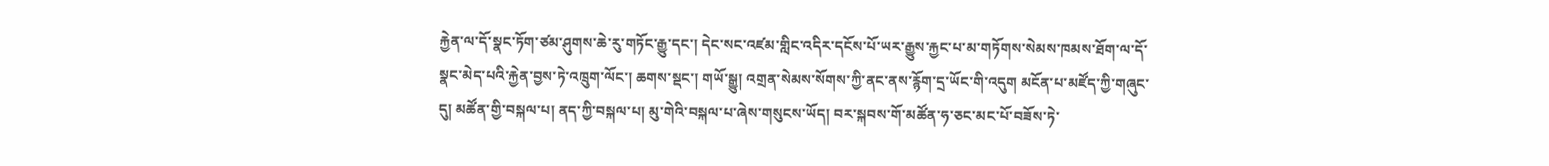རྐྱེན་ལ་དོ་སྣང་ཏོག་ཙམ་ཤུགས་ཆེ་རུ་གཏོང་རྒྱུ་དང་། དེང་སང་འཛམ་གླིང་འདིར་དངོས་པོ་ཡར་རྒྱུས་རྐྱང་པ་མ་གཏོགས་སེམས་ཁམས་ཐོག་ལ་དོ་སྣང་མེད་པའི་རྐྱེན་བྱས་ཏེ་འཁྲུག་ལོང་། ཆགས་སྡང་། གཡོ་སྒྱུ། འགྲན་སེམས་སོགས་ཀྱི་ནང་ནས་རྙོག་དྲ་ཡོང་གི་འདུག མངོན་པ་མཛོད་ཀྱི་གཞུང་དུ། མཚོན་གྱི་བསྐལ་པ། ནད་ཀྱི་བསྐལ་པ། མུ་གེའི་བསྐལ་པ་ཞེས་གསུངས་ཡོད། བར་སྐབས་གོ་མཚོན་ཧ་ཅང་མང་པོ་བཟོས་ཏེ་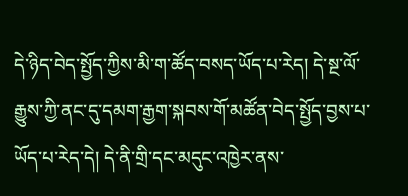དེ་ཉིད་བེད་སྤྱོད་ཀྱིས་མི་ག་ཚོད་བསད་ཡོད་པ་རེད། དེ་སྔ་ལོ་རྒྱུས་ཀྱི་ནང་དུ་དམག་རྒྱག་སྐབས་གོ་མཚོན་བེད་སྤྱོད་བྱས་པ་ཡོད་པ་རེད་དེ། དེ་ནི་གྲི་དང་མདུང་འཁྱེར་ནས་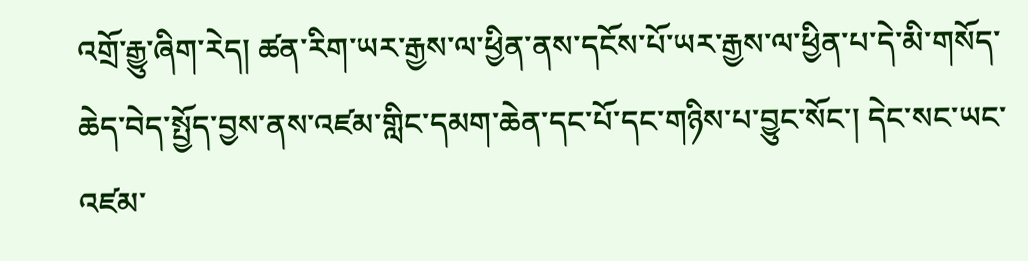འགྲོ་རྒྱུ་ཞིག་རེད། ཚན་རིག་ཡར་རྒྱས་ལ་ཕྱིན་ནས་དངོས་པོ་ཡར་རྒྱས་ལ་ཕྱིན་པ་དེ་མི་གསོད་ཆེད་བེད་སྤྱོད་བྱས་ནས་འཛམ་གླིང་དམག་ཆེན་དང་པོ་དང་གཉིས་པ་བྱུང་སོང་། དེང་སང་ཡང་འཛམ་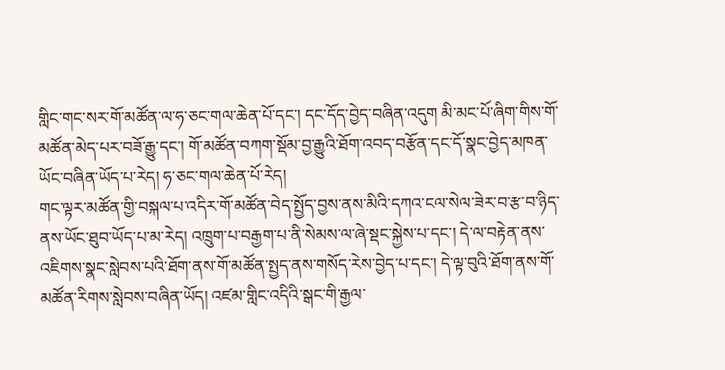གླིང་གང་སར་གོ་མཚོན་ལ་ཧ་ཅང་གལ་ཆེན་པོ་དང་། དང་དོད་བྱེད་བཞིན་འདུག མི་མང་པོ་ཞིག་གིས་གོ་མཚོན་མེད་པར་བཟོ་རྒྱུ་དང་། གོ་མཚོན་བཀག་སྡོམ་བྱ་རྒྱུའི་ཐོག་འབད་བརྩོན་དང་དོ་སྣང་བྱེད་མཁན་ཡོང་བཞིན་ཡོད་པ་རེད། ཧ་ཅང་གལ་ཆེན་པོ་རེད།
གང་ལྟར་མཚོན་གྱི་བསྐལ་པ་འདིར་གོ་མཚོན་བེད་སྤྱོད་བྱས་ནས་མིའི་དཀའ་ངལ་སེལ་ཟེར་བ་རྩ་བ་ཉིད་ནས་ཡོང་ཐུབ་ཡོད་པ་མ་རེད། འཁྲུག་པ་བརྒྱག་པ་ནི་སེམས་ལ་ཞེ་སྡང་སྐྱེས་པ་དང་། དེ་ལ་བརྟེན་ནས་འཇིགས་སྣང་སླེབས་པའི་ཐོག་ནས་གོ་མཚོན་སྤྱད་ནས་གསོད་རེས་བྱེད་པ་དང་། དེ་ལྟ་བུའི་ཐོག་ནས་གོ་མཚོན་རིགས་སླེབས་བཞིན་ཡོད། འཛམ་གླིང་འདིའི་སྒང་གི་རྒྱལ་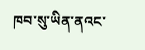ཁབ་སུ་ཡིན་ནའང་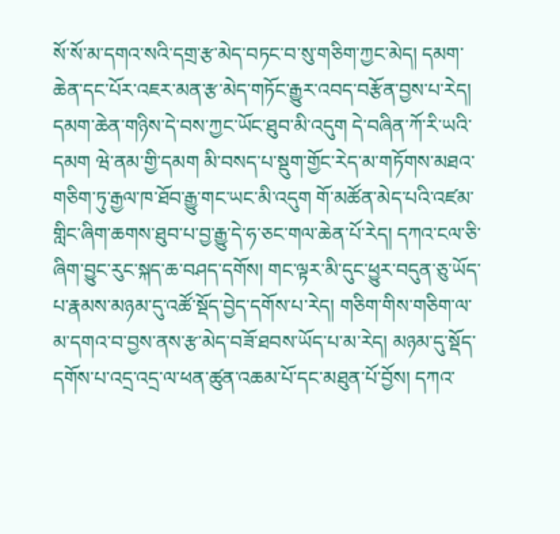སོ་སོ་མ་དགའ་སའི་དགྲ་རྩ་མེད་བཏང་བ་སུ་གཅིག་ཀྱང་མེད། དམག་ཆེན་དང་པོར་འཇར་མན་རྩ་མེད་གཏོང་རྒྱུར་འབད་བརྩོན་བྱས་པ་རེད། དམག་ཆེན་གཉིས་དེ་བས་ཀྱང་ཡོང་ཐུབ་མི་འདུག དེ་བཞིན་ཀོ་རི་ཡའི་དམག ཝེ་ནམ་གྱི་དམག མི་བསད་པ་སྡུག་གྱོང་རེད་མ་གཏོགས་མཐའ་གཅིག་ཏུ་རྒྱལ་ཁ་ཐོབ་རྒྱུ་གང་ཡང་མི་འདུག གོ་མཚོན་མེད་པའི་འཛམ་གླིང་ཞིག་ཆགས་ཐུབ་པ་བྱ་རྒྱུ་དེ་ཧ་ཅང་གལ་ཆེན་པོ་རེད། དཀའ་ངལ་ཅི་ཞིག་བྱུང་རུང་སྐད་ཆ་བཤད་དགོས། གང་ལྟར་མི་དུང་ཕྱུར་བདུན་ཅུ་ཡོད་པ་རྣམས་མཉམ་དུ་འཚོ་སྡོད་བྱེད་དགོས་པ་རེད། གཅིག་གིས་གཅིག་ལ་མ་དགའ་བ་བྱས་ནས་རྩ་མེད་བཟོ་ཐབས་ཡོད་པ་མ་རེད། མཉམ་དུ་སྡོད་དགོས་པ་འདྲ་འདྲ་ལ་ཕན་ཚུན་འཆམ་པོ་དང་མཐུན་པོ་བྱོས། དཀའ་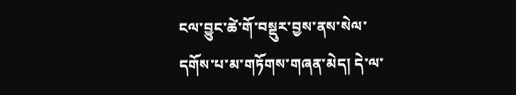ངལ་བྱུང་ཚེ་གོ་བསྡུར་བྱས་ནས་སེལ་དགོས་པ་མ་གཏོགས་གཞན་མེད། དེ་ལ་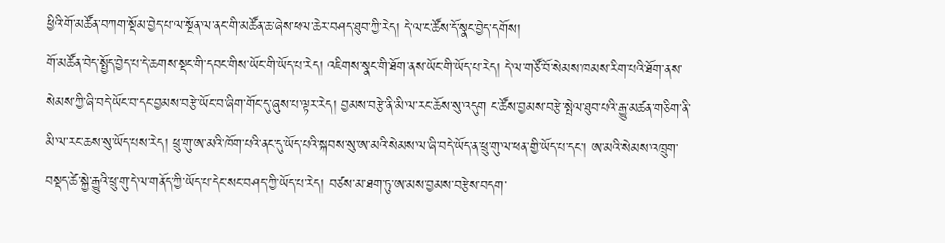ཕྱིའི་གོ་མཚོན་བཀག་སྡོམ་བྱེད་པ་ལ་སྔོན་ལ་ནང་གི་མཚོན་ཆ་ཞེས་ཕལ་ཆེར་བཤད་ཐུབ་ཀྱི་རེད། དེ་ལ་ང་ཚོས་དོ་སྣང་བྱེད་དགོས།
གོ་མཚོན་བེད་སྤྱོད་བྱེད་པ་དེ་ཆགས་སྡང་གི་དབང་གིས་ཡོང་གི་ཡོད་པ་རེད། འཇིགས་སྣང་གི་ཐོག་ནས་ཡོང་གི་ཡོད་པ་རེད། དེ་ལ་གཙོ་བོ་སེམས་ཁམས་རིག་པའི་ཐོག་ནས་སེམས་ཀྱི་ཞི་བདེ་ཡོང་བ་དང་བྱམས་བརྩེ་ཡོང་བ་ཞིག་གོང་དུ་ཞུས་པ་ལྟར་རེད། བྱམས་བརྩེ་ནི་མི་ལ་རང་ཆོས་སུ་འདུག ང་ཚོས་བྱམས་བརྩེ་སྤེལ་ཐུབ་པའི་རྒྱུ་མཚན་གཅིག་ནི་མི་ལ་རང་ཆས་སུ་ཡོད་པས་རེད། ཕྲུ་གུ་ཨ་མའི་ཁོག་པའི་ནང་དུ་ཡོད་པའི་སྐབས་སུ་ཨ་མའི་སེམས་ལ་ཞི་བདེ་ཡོད་ན་ཕྲུ་གུ་ལ་ཕན་གྱི་ཡོད་པ་དང་། ཨ་མའི་སེམས་འཁྲུག་བསྡད་ཚེ་སྐྱེ་རྒྱུའི་ཕྲུ་གུ་དེ་ལ་གནོད་ཀྱི་ཡོད་པ་དེང་སང་བཤད་ཀྱི་ཡོད་པ་རེད། བཙས་མ་ཐག་ཏུ་ཨ་མས་བྱམས་བརྩེས་བདག་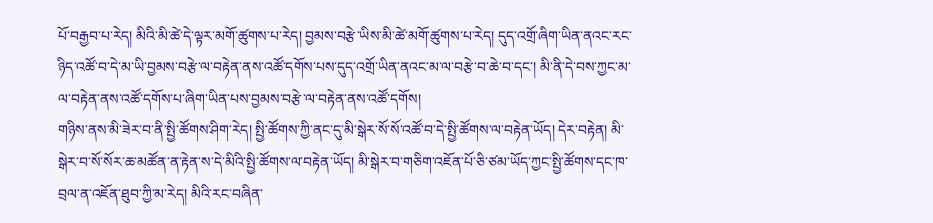པོ་བརྒྱབ་པ་རེད། མིའི་མི་ཚེ་དེ་ལྟར་མགོ་ཚུགས་པ་རེད། བྱམས་བརྩེ་ཡིས་མི་ཚེ་མགོ་ཚུགས་པ་རེད། དུད་འགྲོ་ཞིག་ཡིན་ནའང་རང་ཉིད་འཚོ་བ་དེ་མ་ཡི་བྱམས་བརྩེ་ལ་བརྟེན་ནས་འཚོ་དགོས་པས་དུད་འགྲོ་ཡིན་ནའང་མ་ལ་བརྩེ་བ་ཆེ་བ་དང་། མི་ནི་དེ་བས་ཀྱང་མ་ལ་བརྟེན་ནས་འཚོ་དགོས་པ་ཞིག་ཡིན་པས་བྱམས་བརྩེ་ལ་བརྟེན་ནས་འཚོ་དགོས།
གཉིས་ནས་མི་ཟེར་བ་ནི་སྤྱི་ཚོགས་ཤིག་རེད། སྤྱི་ཚོགས་ཀྱི་ནང་དུ་མི་སྒེར་སོ་སོ་འཚོ་བ་དེ་སྤྱི་ཚོགས་ལ་བརྟེན་ཡོད། དེར་བརྟེན། མི་སྒེར་བ་སོ་སོར་ཆ་མཚོན་ན་རྟེན་ས་དེ་མིའི་སྤྱི་ཚོགས་ལ་བརྟེན་ཡོད། མི་སྒེར་བ་གཅིག་འཇོན་པོ་ཅི་ཙམ་ཡོད་ཀྱང་སྤྱི་ཚོགས་དང་ཁ་བྲལ་ན་འཇོན་ཐུབ་ཀྱི་མ་རེད། མིའི་རང་བཞིན་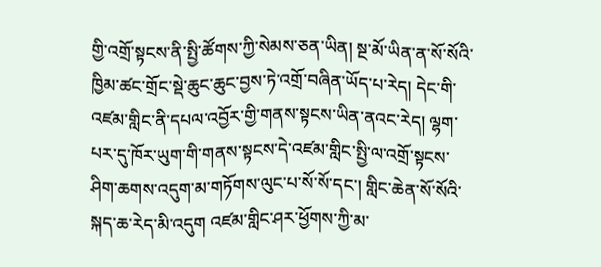གྱི་འགྲོ་སྟངས་ནི་སྤྱི་ཚོགས་ཀྱི་སེམས་ཅན་ཡིན། སྔ་མོ་ཡིན་ན་སོ་སོའི་ཁྱིམ་ཚང་གྲོང་སྡེ་ཆུང་ཆུང་བྱས་ཏེ་འགྲོ་བཞིན་ཡོད་པ་རེད། དེང་གི་འཛམ་གླིང་ནི་དཔལ་འབྱོར་གྱི་གནས་སྟངས་ཡིན་ནའང་རེད། ལྷག་པར་དུ་ཁོར་ཡུག་གི་གནས་སྟངས་དེ་འཛམ་གླིང་སྤྱི་ལ་འགྲོ་སྟངས་ཤིག་ཆགས་འདུག་མ་གཏོགས་ལུང་པ་སོ་སོ་དང་། གླིང་ཆེན་སོ་སོའི་སྐད་ཆ་རེད་མི་འདུག འཛམ་གླིང་ཤར་ཕྱོགས་ཀྱི་མ་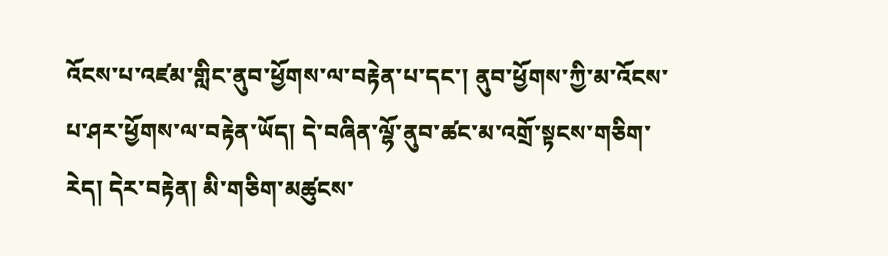འོངས་པ་འཛམ་གླིང་ནུབ་ཕྱོགས་ལ་བརྟེན་པ་དང་། ནུབ་ཕྱོགས་ཀྱི་མ་འོངས་པ་ཤར་ཕྱོགས་ལ་བརྟེན་ཡོད། དེ་བཞིན་ལྷོ་ནུབ་ཚང་མ་འགྲོ་སྟངས་གཅིག་རེད། དེར་བརྟེན། མི་གཅིག་མཚུངས་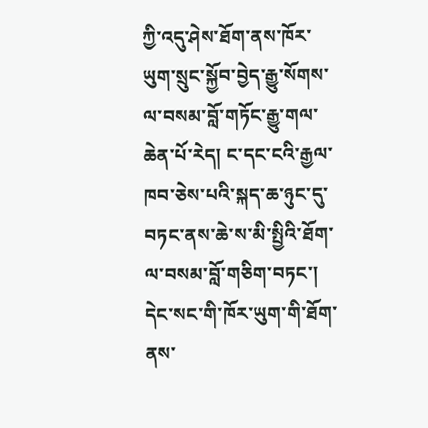ཀྱི་འདུ་ཤེས་ཐོག་ནས་ཁོར་ཡུག་སྲུང་སྐྱོབ་བྱེད་རྒྱུ་སོགས་ལ་བསམ་བློ་གཏོང་རྒྱུ་གལ་ཆེན་པོ་རེད། ང་དང་ངའི་རྒྱལ་ཁབ་ཅེས་པའི་སྐད་ཆ་ཉུང་དུ་བཏང་ནས་ཆེ་ས་མི་སྤྱིའི་ཐོག་ལ་བསམ་བློ་གཅིག་བཏང་། དེང་སང་གི་ཁོར་ཡུག་གི་ཐོག་ནས་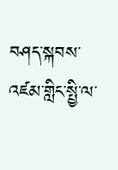བཤད་སྐབས་འཛམ་གླིང་སྤྱི་ལ་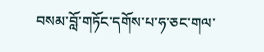བསམ་བློ་གཏོང་དགོས་པ་ཧ་ཅང་གལ་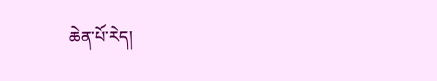ཆེན་པོ་རེད།